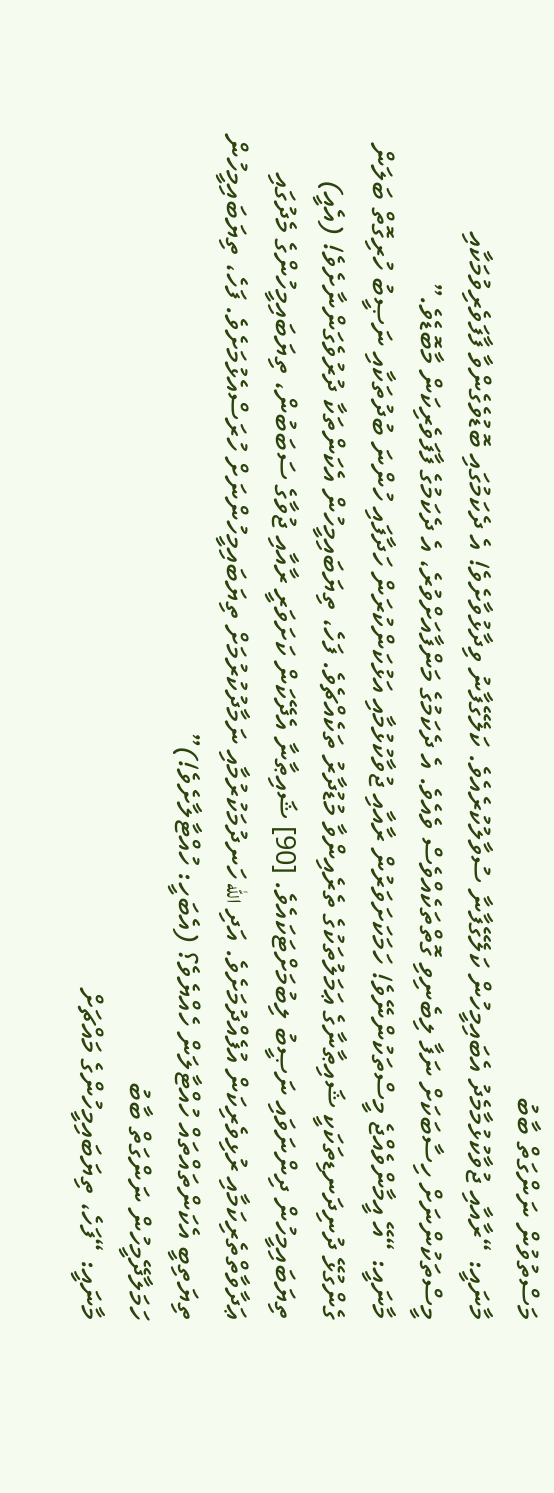މަސްތުވުން ނަންގަތް ބާބު
މާނައީ: “ރާއާއި ޖުވާކުޅުމާމެދު އެބައިމީހުން ކަލޭގެފާނާ ސުވާލުކުރެއެވެ. ކަލޭގެފާނު ވިދާޅުވާށެވެ! އެ ދެކަމުގައި ބޮޑުވެގެންވާ ފާފަވެރިވުމަކާއި މީސްތަކުންނަށް ހިސާބަކަށް ނަފާ ލިބެނިވި ގޮތްތަކެއްވެސް ވެއެވެ. އެ ދެކަމުގެ މަންފާއަށްވުރެ، އެ ދެކަމުގެ ފާފަވެރިކަން މާބޮޑެވެ.”
މާނައީ: “އޭ އީމާންވެއްޖެ މީސްތަކުންނޭވެ! ހަމަކަށަވަރުން ރާއާއި ޖުވާކުޅުމާއި އަޅުކަންކުރަން ހަދާފައި ހުންނަ ބުދުތަކާއި ނަޞީބު ހުރިގޮތް ބަލަން ގެންގުޅޭ ދުނިދަނޑިތަކަކީ ޝައިޠާނާގެ ޢަމަލުތަކުގެ ތެރެއިންވާ މުޑުދާރު ތަކެއްޗެވެ. ފަހެ، ތިޔަބައިމީހުން އެކަންތަކާ ދުރުވެގަންނާށެވެ! (އެއީ) ތިޔަބައިމީހުން ދިންނަވައި ނަޞީބު ލިބުމަށްޓަކައެވެ. [90] ޝައިޠާނާ އެދޭކަން ކަށަވަރީ ރާއާއި ޖުވާގެ ސަބަބުން، ތިޔަބައިމީހުންގެ މެދުގައި ޢަދާވާތްތެރިކަމާއި ރުޅިވެރިކަން އުފެއްދުމަށެވެ. އަދި الله ހަނދުމަކުރުމާއި ނަމާދުކުރުމަށް ތިޔަބައިމީހުންނަށް ހުރަސްއެޅުމަށެވެ. ފަހެ، ތިޔަބައިމީހުން ތިޔަތިބީ އެކަންތައްތައް ހުއްޓާލަން ހެއްޔެވެ؟ (އެބަހީ: ހުއްޓާލާށެވެ!)”
ހަމަލާދޭމީހުން ނަންގަތް ބާބު
މާނައީ: “ފަހެ، ތިޔަބައިމީހުންގެ މައްޗަށް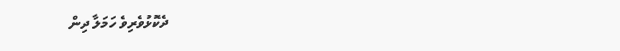ދެކޮޅުވެރިވެ ހަމަލާ ދިން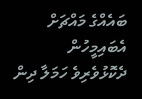ބައެއްގެ މައްޗަށް އެބައިމީހުން ދެކޮޅުވެރިވެ ހަމަލާ ދިން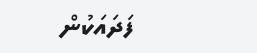ފަދައަކުން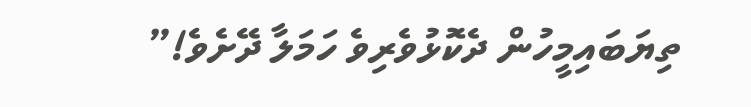ތިޔަބައިމީހުން ދެކޮޅުވެރިވެ ހަމަލާ ދޭށެވެ!”